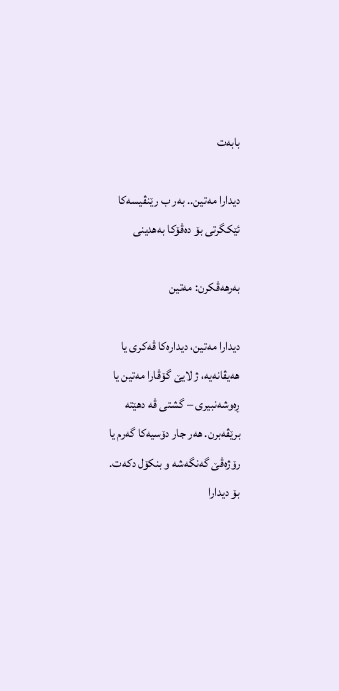بابەت

دیدارا مەتین.. بەر ب رێنڤیسەكا ئێكگرتی بۆ دەڤۆكا بەھدینی

بەرھەڤكرن: مەتین

دیدارا مەتین، دیدارەكا ڤەكری یا ھەیڤانەیە، ژ لایێ گۆڤارا مەتین یا ڕەوشەنبیری – گشتی ڤە دھێتە برێڤەبرن. ھەر جار دۆسیەكا گەرم یا رۆژەڤێ گەنگەشە و بنكۆل دكەت. بۆ دیدارا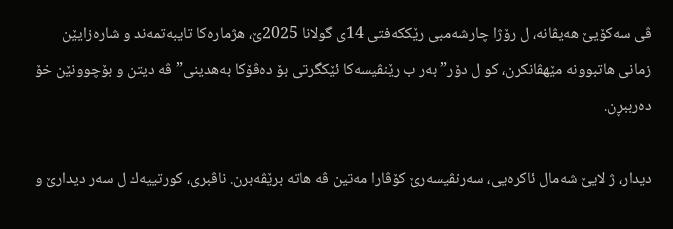ڤی سەكۆیێ ھەیڤانە، ل رۆژا چارشەمبی رێككەفتی 14ی گولانا 2025ێ، ھژمارەكا تایبەتمەند و شارەزایێن زمانی ھاتبوونە مێھڤانكرن، كو ل دۆر” بەر ب رێنڤیسەكا ئێكگرتی بۆ دەڤۆكا بەھدینی” ڤە دیتن و بۆچوونێن خۆ دەرببڕن.

دیدار، ژ لایێ شەمال ئاكرەیی، سەرنڤیسەرێ كۆڤارا مەتین ڤە ھاتە برێڤەبرن. ناڤبری، كورتییەك ل سەر دیدارێ و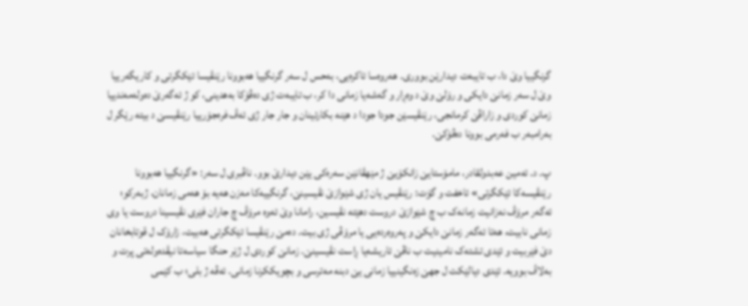گرنگییا وێ دا، ب تایبەت دیدارێن بووری. ھەروەسا ئاكرەیی، بەحس ل سەر گرنگییا ھەبوونا رێنڤیسا ئێكگرتی و كاریگەرییا وێ ل سەر زمانێ دایكی و رۆلێ وێ د وەڕار و گەشەیا زمانی دا كر، ب تایبەت ژی دەڤۆكا بەھدینی، كو ژ ئەگەرێ دەولەمەندییا زمانێ كوردی و زاراڤێ كرمانجی، رێنڤیسێن جودا جودا د ھێنە بكارئینان و جار جار ژی ئەڤ فرەجۆرییا رێنڤیسێ د بیتە رێگر ل بەرامبەر ب فەرمی بوونا دەڤۆكێ.

پ. د. ئەمین عەبدولقادر، مامۆستایێ زانكۆیێ ژ مێھڤانێن سەرەكی یێن دیدارێ بوو. ناڤبری ل سەر: «گرنگییا هەبوونا رێنڤیسەکا ئێکگرتی» ئاخفت و گۆت: رێنڤیس یان ژی شێوازێ نڤیسینێ، گرنگییەکا مەزن هەیە بۆ هەمی زمانان، ژبەرکو؛ ئەگەر مرۆڤ نەزانیت زمانەک ب چ شێوازێ دروست دهێتە نڤیسین، رامانا وێ ئەوە مرۆڤ چ جاران فێری نڤیسینا دروست یا وی زمانی نابیت، هەتا ئەگەر زمانێ دایکێ و پەروەردەیی یا مرۆڤی ژی بیت. دەمێ رێنڤیسا ئێکگرتی هەبیت، زارۆک ل قوتابخانان دێ فێربیت و ئێدی تشتەک نامینیت ب ناڤێ ئاریشەیا ڕاست نڤیسینێ. زمانێ کوردی ل ژێر حنگا سیاسەتا نیڤدەولەتی پرت و بەلاڤ بوویە. ئێدی دیالێکت ل جهێ زەنگینییا زمانی یێ دبنە مەترسی و بچویککرنا زمانی. ئەڤە ژ بلی؛ ب کێمی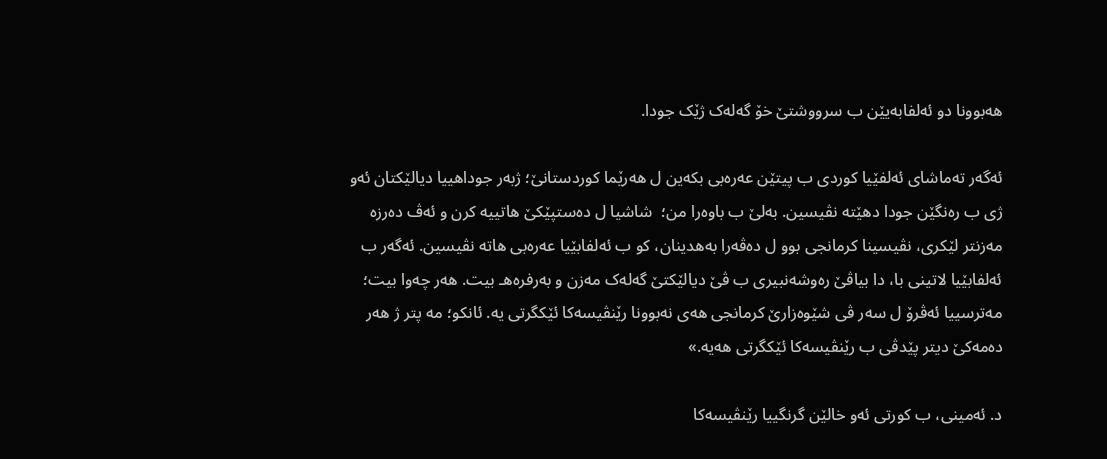هەبوونا دو ئەلفابەیێن ب سرووشتێ خۆ گەلەک ژێک جودا.

ئەگەر تەماشای ئەلفێیا کوردی ب پیتێن عەرەبی بکەین ل هەرێما کوردستانێ؛ ژبەر جوداهییا دیالێکتان ئەو ژی ب رەنگێن جودا دهێتە نڤیسین. بەلێ ب باوەرا من؛  شاشیا ل دەستپێکێ هاتییە کرن و ئەڤ دەرزە مەزنتر لێکری، نڤیسینا کرمانجی بوو ل دەڤەرا بەهدینان، كو ب ئەلفابێیا عەرەبی ھاتە نڤیسین. ئەگەر ب ئەلفابێیا لاتینی با، دا بیاڤێ رەوشەنبیری ب ڤێ دیالێکتێ گەلەک مەزن و بەرفرەهـ بیت. هەر چەوا بیت؛ مەترسییا ئەڤرۆ ل سەر ڤی شێوەزارێ کرمانجی هەی نەبوونا رێنڤیسەکا ئێکگرتی یە. ئانكو؛ مە پتر ژ هەر دەمەکێ دیتر پێدڤی ب رێنڤیسەکا ئێکگرتی هەیە.»

د. ئەمینی، ب کورتی ئەو خالێن گرنگییا رێنڤیسەکا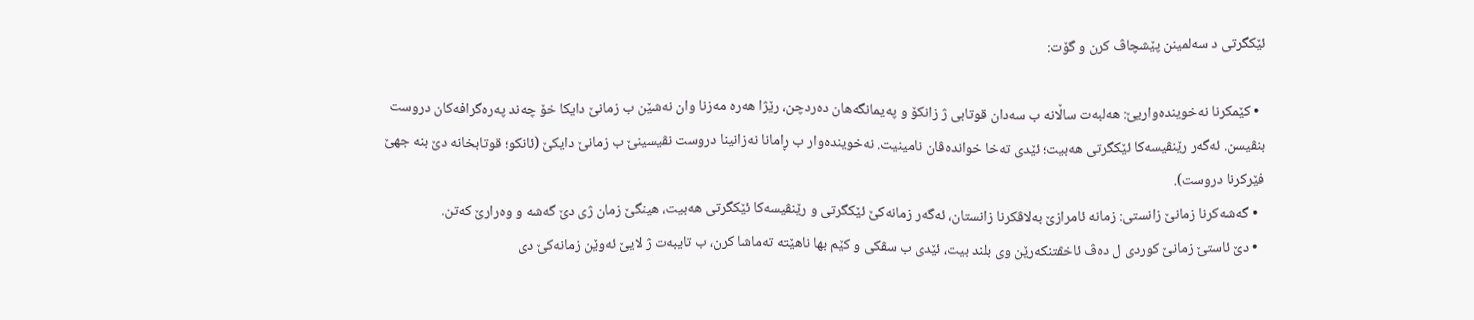ئێکگرتی د سەلمینن پێشچاڤ كرن و گۆت:

  • کێمکرنا نەخویندەواریێ: هەلبەت ساڵانە ب سەدان قوتابی ژ زانکۆ و پەیمانگەهان دەردچن، رێژا هەرە مەزنا وان نەشێن ب زمانێ دایکا خۆ چەند پەرەگرافەکان دروست بنڤیسن. ئەگەر رێنڤیسەکا ئێکگرتی هەبیت؛ ئێدی تەخا خواندەڤان نامینیت. نەخویندەوار ب ڕامانا نەزانینا دروست نڤیسینێ ب زمانێ دایکێ (ئانكو؛ قوتابخانە دێ بنە جهێ فێرکرنا دروست).
  • گەشەکرنا زمانێ زانستی: زمانە ئامرازێ بەلاڤکرنا زانستان، ئەگەر زمانەکێ ئێکگرتی و رێنڤیسەکا ئێکگرتی هەبیت، هینگێ زمان ژی دێ گەشە و وەرارێ کەتن.
  • دێ ئاستێ زمانێ کوردی ل دەڤ ئاخڤتنکەرێن وی بلند بیت، ئێدی ب سڤکی و کێم بھا ناهێتە تەماشا کرن، ب تایبەت ژ لایێ ئەوێن زمانەکێ دی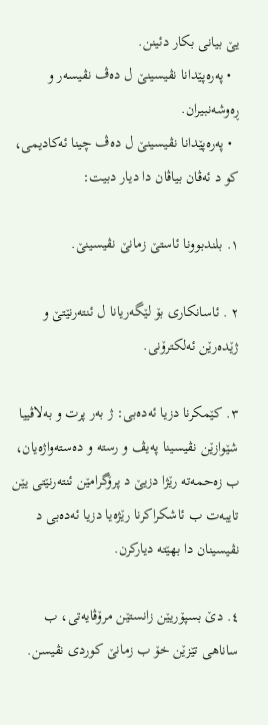یێ بیانی بكار دئینن.
  • پەرەپێدانا نڤیسینێ ل دەڤ نڤیسەر و ڕەوشەنبیران.
  • پەرەپێدانا نڤیسینێ ل دەڤ چینا ئەکادیمی، کو د ئەڤان بیاڤان دا دیار دبیت:

١. بلندبوونا ئاستێ زمانێ نڤیسینێ.

٢ . ئاسانکاری بۆ لێگەریانا ل ئنتەرنێتێ و ژێدەرێن ئەلکترۆنی.

٣. کێمکرنا دزیا ئەدەبی: ژ بەر پرت و بەلاڤییا شێوازێن نڤیسینا پەیڤ و رستە و دەستەواژەیان، ب زەحمەتە رێژا دزیێ د پرۆگرامێن ئنتەرنێتی یێن تایبەت ب ئاشکراکرنا رێژەیا دزیا ئەدەبی د نڤیسینان دا بھێتە دیاركرن.

٤. دێ بسپۆریێن زانستێن مرۆڤایەتی، ب ساناهی تێزێن خۆ ب زمانێ کوردی نڤیسن.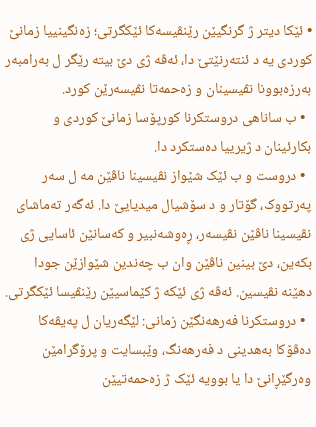• ئێکا دیتر ژ گرنگیێن رێنڤیسەکا ئێکگرتی؛ زەنگینییا زمانێ کوردی یە د ئنتەرنێتێ دا، ئەڤە ژی دێ بیتە رێگر ل بەرامبەر بەرزەبوونا نڤیسینان و زەحمەتا نڤیسەرێن کورد.
  • ب ساناهی دروستکرنا کورپۆسا زمانێ کوردی و بکارئینان د ژیرییا دەستکرد دا.
  • دروست و ب ئێک شێواز نڤیسینا ناڤێن مە ل سەر پەرتووک، گۆتار و د سۆشیال میدیایێ دا. ئەگەر تەماشای نڤیسینا ناڤێن نڤیسەر، ڕەوشەنبیر و کەسانێن ئاسایی ژی بکەین، دێ بینین ناڤێن وان ب چەندین شێوازێن جودا دهێنە نڤیسین. ئەڤە ژی ئێکە ژ کێماسیێن رێنڤیسا ئێکگرتی.
  • دروستکرنا فەرهەنگێن زمانی: لێگەریان ل پەیڤەکا دەڤۆکا بەهدینی د فەرهەنگ، وێبسایت و پرۆگرامێن وەرگێڕانێ دا یا بوویە ئێک ژ زەحمەتیێن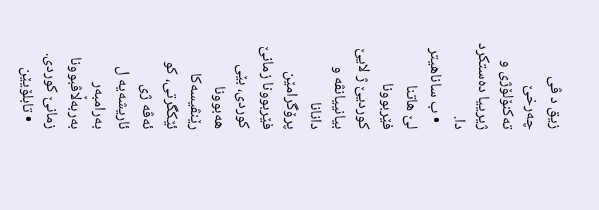زیق د ڤی چەرخێ تەکنۆلۆژی و ژیرییا دەستکرد دا.
  • ب ساناھیتر لێ هاتنا فێربوونا كوردیێ ژ لایێ بیانییانڤە و دانانا پرۆگرامێن فێربوونا زمانێ کوردی، بێی هەبوونا رێنڤیسەکا ئێکگرتی، كو ئەڤە ژی ئاریشەیە ل بەرامبەر بەربەڵاڤبوونا زمانێ کوردی.
  • تابلۆیێن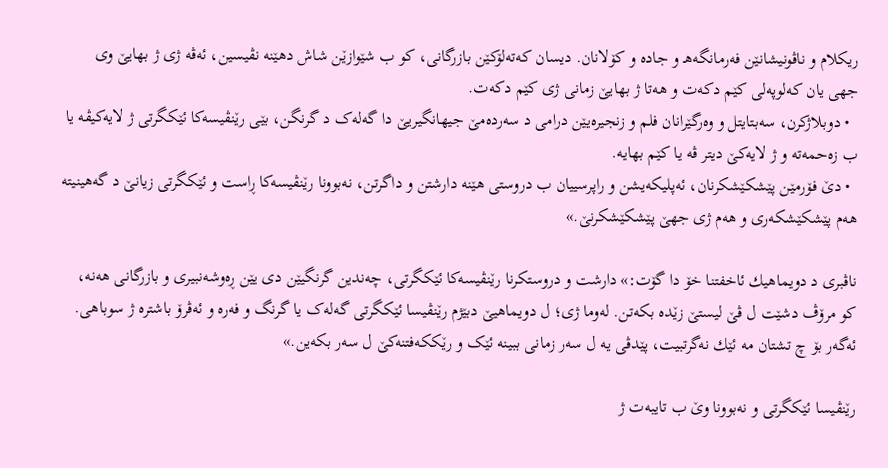ریکلام و ناڤونیشانێن فەرمانگەهـ و جادە و کۆلانان. دیسان کەتەلۆکێن بازرگانی، كو ب شێوازێن شاش دهێنە نڤیسین، ئەڤە ژی ژ بھایێ وی جھی یان کەلوپەلی کێم دکەت و هەتا ژ بھایێ زمانی ژی کێم دکەت.
  • دوبلاژکرن، سەبتایتل و وەرگێرانان فلم و زنجیرەیێن درامی د سەردەمێ جیھانگیریێ دا گەلەک د گرنگن، بێی رێنڤیسەکا ئێکگرتی ژ لایەکیڤە یا ب زەحمەتە و ژ لایەكێ دیتر ڤە یا كێم بھایە.
  • دێ فۆرمێن پێشکێشکرنان، ئەپلیکەیشن و راپرسییان ب دروستی هێنە دارشتن و داگرتن، نەبوونا رێنڤیسەكا ڕاست و ئێكگرتی زیانێ د گەھینیتە ھەم پێشکێشکەری و ھەم ژی جهێ پێشکێشکرنێ.»

ناڤبری د دویماھیك ئاخفتنا خۆ دا گۆت:» دارشت و دروستكرنا رێنڤیسەكا ئێكگرتی، چەندین گرنگیێن دی یێن ڕەوشەنبیری و بازرگانی هەنە، كو مرۆڤ دشێت ل ڤێ لیستێ زێدە بکەتن. لەوما ژی؛ ل دویماهیێ دبێژم رێنڤیسا ئێکگرتی گەلەک یا گرنگ و فەرە و ئەڤرۆ باشترە ژ سوباهی. ئەگەر بۆ چ تشتان مە ئێك نەگرتبیت، پێدڤی یە ل سەر زمانی ببینە ئێک و رێککەفتنەکێ ل سەر بکەین.»

رێنڤیسا ئێكگرتی و نەبوونا وێ ب تایبەت ژ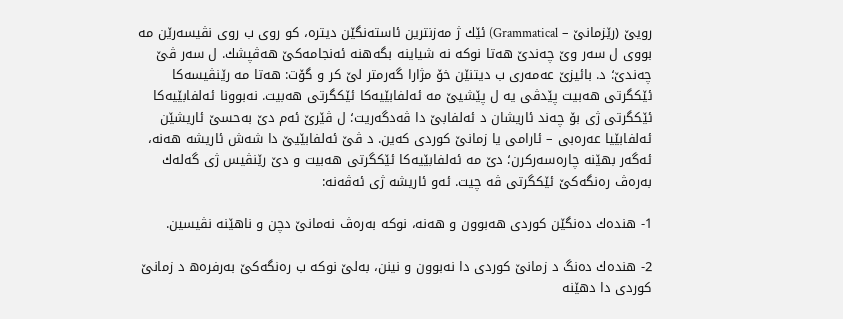رویێ (رێزمانێ – Grammatical) ئێك ژ مەزنترین ئاستەنگێن دیترە، كو روی ب روی نڤیسەرێن مە بووی ل سەر وێ چەندێ ھەتا نوكە نە شیاینە بگەھنە ئەنجامەكێ ھەڤپشك. ل سەر ڤێ چەندێ؛ د. بائیزێ عەمەری ب دیتنێن خۆ مژارا گەرمتر لێ كر و گۆت: ھەتا مە رێنڤیسەكا ئێكگرتی ھەبیت پێدڤی یە ل پێشیێ مە ئەلفابێیەكا ئێكگرتی ھەبیت. نەبوونا ئەلفابێیەكا ئێكگرتی ژی بۆ چەند ئاریشان د ئەلفابێ دا ڤەدگەریت؛ ل ڤێرێ ئەم دێ بەحسێ ئاریشێن ئەلفابێیا عەرەبی – ئارامی یا زمانێ كوردی كەین. د ڤێ ئەلفابێیێ دا شەش ئاریشە ھەنە، ئەگەر بھێنە چارەسەركرن؛ دێ مە ئەلفابێیەكا ئێكگرتی ھەبیت و دێ رێنڤیس ژی گەلەك بەرەڤ رەنگەكێ ئێكگرتی ڤە چیت. ئەو ئاریشە ژی ئەڤەنە:

1- ھندەك دەنگێن كوردی ھەبوون و ھەنە، نوكە بەرەڤ نەمانێ دچن و ناھێنە نڤیسین.

2- ھندەك دەنگ د زمانێ كوردی دا نەبوون و نینن، بەلێ نوكە ب رەنگەكێ بەرفرەھ د زمانێ كوردی دا دھێنە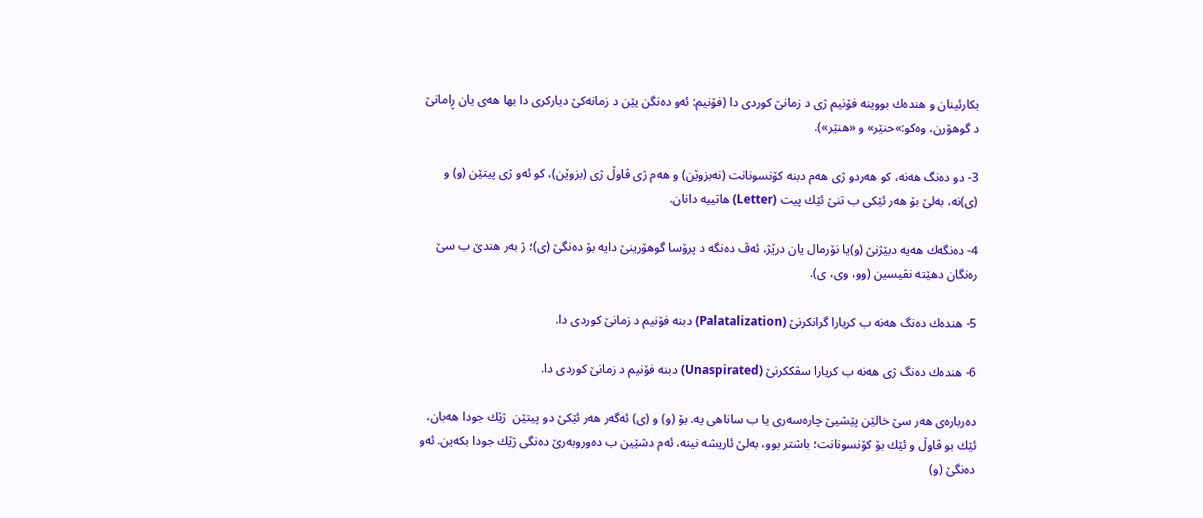بكارئینان و ھندەك بووینە فۆنیم ژی د زمانێ كوردی دا (فۆنیم: ئەو دەنگن یێن د زمانەكێ دیاركری دا بھا ھەی یان ڕامانێ د گوھۆرن، وەكو:»حنێر» و «ھنێر»).

3- دو دەنگ ھەنە، كو ھەردو ژی ھەم دبنە كۆنسونانت (نەبزوێن) و ھەم ژی ڤاوڵ ژی (بزوێن)، كو ئەو ژی پیتێن (و) و (ی)نە، بەلێ بۆ ھەر ئێكی ب تنێ ئێك پیت (Letter) ھاتییە دانان.

4- دەنگەك ھەیە دبێژنێ (و)یا نۆرمال یان درێژ، ئەڤ دەنگە د پرۆسا گوھۆرینێ دایە بۆ دەنگێ (ی)؛ ژ بەر ھندێ ب سێ رەنگان دھێتە نڤیسین (وو، وی، ی).

5- ھندەك دەنگ ھەنە ب كریارا گرانكرنێ (Palatalization) دبنە فۆنیم د زمانێ كوردی دا.

6- ھندەك دەنگ ژی ھەنە ب كریارا سڤككرنێ (Unaspirated) دبنە فۆنیم د زمانێ كوردی دا.

دەربارەی ھەر سێ خالێن پێشیێ چارەسەری یا ب ساناھی یە. بۆ (و) و (ی) ئەگەر ھەر ئێكێ دو پیتێن  ژێك جودا ھەبان، ئێك بو ڤاوڵ و ئێك بۆ كۆنسونانت؛ باشتر بوو، بەلێ ئاریشە نینە، ئەم دشێین ب دەوروبەرێ دەنگی ژێك جودا بكەین. ئەو دەنگێ (و)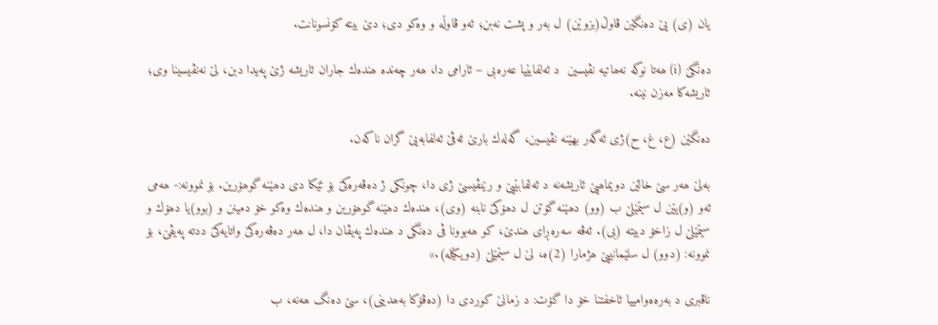یان (ی) یێ دەنگێن ڤاوڵ(بزوێن) ل بەر و پشت نەبن؛ ئەو ڤاوڵە و وەكو دی؛ دێ بیتە كۆنسونانت.

دەنگێ (i) ھەتا نوكە نەھاتیە نڤیسین  د ئەلفابێیا عەرەبی – ئارامی دا، ھەر چەندە ھندەك جاران ئاریشە ژێ پەیدا دبن، لێ نەنڤیسینا وی؛ ئاریشەكا مەزن نینە.

دەنگێن (ع، غ، ح)ژی ئەگەر بھێنە نڤیسین، گەلەك بارێ ئەڤێ ئەلفابەیێ گران ناكەن.

بەلێ ھەر سێ خالێن دویماھیێ ئاریشەنە د ئەلفابێیێ و رێنڤیسێ ژی دا، چونكی ژ دەڤەرەكێ بۆ ئێكا دی دھێنە گوھۆرین. بۆ نموونە:- ھەمی ئەو (و)یێن ل سێمێلێ ب (وو) دھێنە گۆتن ل دھۆكێ نابنە (وی)، ھندەك دھێنە گوھۆرین و ھندەك وەكو خۆ دمینن و (بوو)یا دھۆك و سێمێلێ ل زاخۆ دبیتە (بی). ئەڤە سەرەڕای ھندێ، كو ھەبوونا ڤی دەنگی د ھندەك پەیڤان دا، ل ھەر دەڤەرەكێ واتایەكێ ددتە پەیڤێ، بۆ نموونە: (دوو) ل سلێمانییێ ھژمارا (2)ە، لێ ل سێمێلێ (دویكێلە).»

ناڤبری د بەرەەوامییا ئاخفتنا خۆ دا گۆت: د زمانێ كوردی دا (دەڤۆكا بەھدینی)، سێ دەنگ ھەنە، ب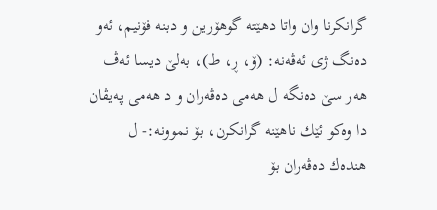گرانكرنا وان واتا دھێتە گوھۆرین و دبنە فۆنیم، ئەو دەنگ ژی ئەڤەنە: (ۆ، ڕ، ط)، بەلێ دیسا ئەڤ ھەر سێ دەنگە ل ھەمی دەڤەران و د ھەمی پەیڤان دا وەكو ئێك ناھێنە گرانكرن، بۆ نموونە:- ل ھندەك دەڤەران بۆ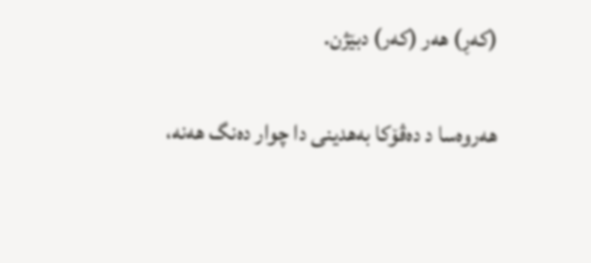(كەڕ) ھەر (كەر) دبێژن.

ھەروەسا د دەڤۆكا بەھدینی دا چوار دەنگ ھەنە،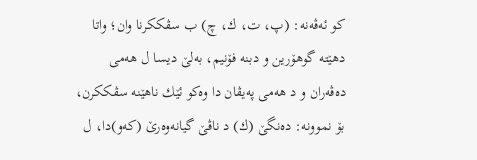كو ئەڤەنە: (پ، ت، ك، چ) ب سڤككرنا وان؛ واتا دھێتە گوھۆرین و دبنە فۆنیم، بەلێ دیسا ل ھەمی دەڤەران و د ھەمی پەیڤان دا وەكو ئێك ناھێنە سڤككرن، بۆ نموونە: دەنگێ (ك) د ناڤێ گیانەوەرێ (كەو)دا، ل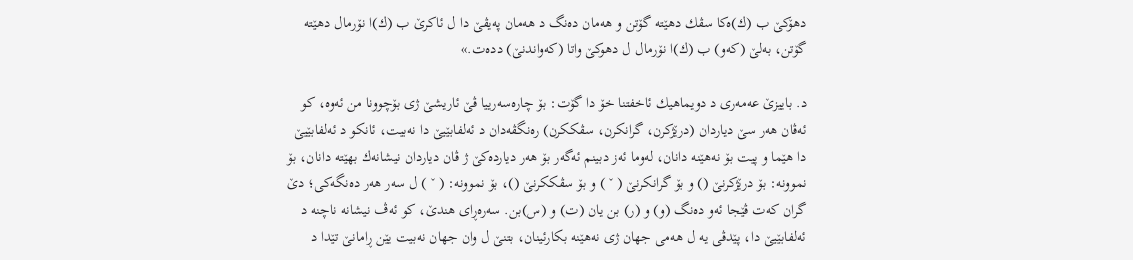دھۆكێ ب (ك)ەكا سڤك دھێتە گۆتن و ھەمان دەنگ د ھەمان پەیڤێ دا ل ئاكرێ ب (ك)ا نۆرمال دھێتە گۆتن، بەلێ (كەو) ب (ك)ا نۆرمال ل دھوكێ واتا (كەواندنێ) ددەت.»

د. باییزێ عەمەری د دویماھیك ئاخفتنا خۆ دا گۆت: بۆ چارەسەرییا ڤێ ئاریشێ ژی بۆچوونا من ئەوە، كو ئەڤان ھەر سێ دیاردان (درێژكرن، گرانكرن، سڤككرن) رەنگڤەدان د ئەلفابێیێ دا نەبیت، ئانكو د ئەلفابێیێ دا ھێما و پیت بۆ نەھێنە دانان، لەوما ئەز دبینم ئەگەر بۆ ھەر دیاردەكێ ژ ڤان دیاردان نیشانەك بھێتە دانان، بۆ نموونە: بۆ درێژكرنێ () و بۆ گرانكرنێ ( ˇ ) و بۆ سڤككرنێ ()، بۆ نموونە: ( ˇ ) ل سەر ھەر دەنگەكی؛ دێ گران كەت ڤێجا ئەو دەنگ (و) و (ر) بن یان (ت) و (س)بن. سەرەڕای ھندێ، كو ئەڤ نیشانە ناچنە د ئەلفابێیێ دا، پێدڤی یە ل ھەمی جھان ژی نەھێنە بكارئینان، بتنێ ل وان جھان نەبیت یێن ڕامانێ تێدا د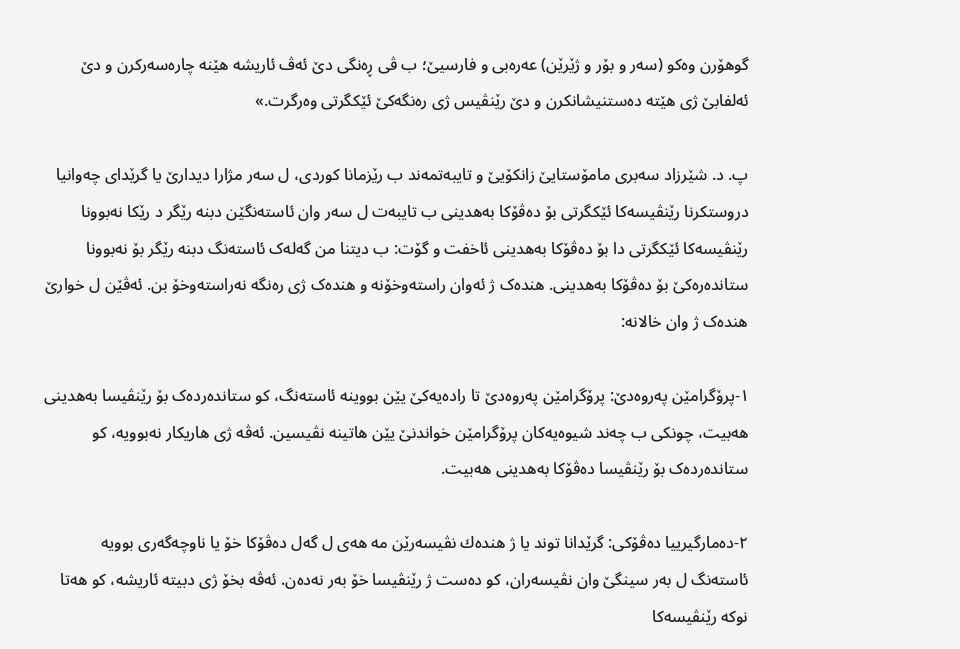گوھۆرن وەكو (سەر و بۆر و ژێرێن) عەرەبی و فارسیێ؛ ب ڤی ڕەنگی دێ ئەڤ ئاریشە ھێنە چارەسەركرن و دێ ئەلفابێ ژی ھێتە دەستنیشانكرن و دێ رێنڤیس ژی رەنگەكێ ئێكگرتی وەرگرت.»

پ. د. شێرزاد سەبری مامۆستایێ زانكۆیێ و تایبەتمەند ب رێزمانا كوردی، ل سەر مژارا دیدارێ یا گرێدای چەوانیا دروستكرنا رێنڤیسەكا ئێكگرتی بۆ دەڤۆكا بەھدینی ب تایبەت ل سەر وان ئاستەنگێن دبنە رێگر د رێکا نەبوونا رێنڤیسەکا ئێکگرتی دا بۆ دەڤۆکا بەهدینى ئاخفت و گۆت: ب دیتنا من گەلەک ئاستەنگ دبنە رێگر بۆ نەبوونا ستاندەرەکێ بۆ دەڤۆکا بەهدینى. هندەک ژ ئەوان راستەوخۆنە و هندەک ژى رەنگە نەراستەوخۆ بن. ئەڤێن ل خوارێ هندەک ژ وان خالانە:

١-پرۆگرامێن پەروەدێ: پرۆگرامێن پەروەدێ تا رادەیەکێ یێن بووینە ئاستەنگ، کو ستاندەردەک بۆ رێنڤیسا بەهدینى هەبیت، چونکى ب چەند شیوەیەکان پرۆگرامێن خواندنێ یێن هاتینە نڤیسین. ئەڤە ژى هاریکار نەبوویە، کو ستاندەردەک بۆ رێنڤیسا دەڤۆکا بەهدینى هەبیت.

٢-دەمارگیرییا دەڤۆکى: گرێدانا توند یا ژ ھندەك نڤیسەرێن مە ھەی ل گەل دەڤۆكا خۆ یا ناوچەگەری بوویە ئاستەنگ ل بەر سینگێ وان نڤیسەران، كو دەست ژ رێنڤیسا خۆ بەر نەدەن. ئەڤە بخۆ ژی دبیتە ئاریشە، کو هەتا نوکە رێنڤیسەکا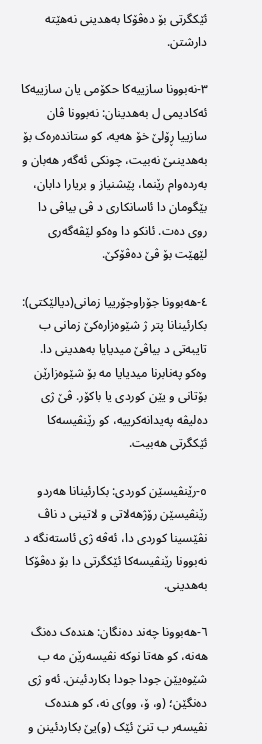ئێکگرتى بۆ دەڤۆکا بەهدینی نەھێتە دارشتن.

٣-نەبوونا سازییەکا حکۆمى یان سازییەکا ئەکادیمى ل بەهدینان: نەبوونا ڤان سازییا ڕۆلێ خۆ هەیە، کو ستاندەرەک بۆ بەهدینىێ نەبیت، چونکى ئەگەر هەبان و بەردەوام رێنما، پێشنیاز و بریارا دابان، بێگومان دا ئاسانکارى د ڤى بیاڤی دا روی دەت. ئانکو دا وەکو لێڤەگەری لێھێت بۆ ڤێ دەڤۆکێ.

٤-هەبوونا جۆراوجۆرییا زمانى(دیالێکتى): بکارئینانا پتر ژ شێوەزارەکێ زمانى ب تایبەتى د بیاڤێ میدیایا بەهدینی دا. وەکو پەنابرنا میدیایا مە بۆ شێوەزارێن بۆتانى و یێن کوردی یا باکۆر. ڤێ ژى دەلیڤە پەیدانەکرییە، کو رێنڤیسەکا ئێکگرتى هەبیت.

٥-رێنڤیسێن کوردى: بکارئینانا هەردو رێنڤیسێن رۆژهەلاتى و لاتینى د ناڤ نڤێسینا کوردی دا، ئەڤە ژى ئاستەنگە د نەبوونا رێنڤیسەکا ئێکگرتی دا بۆ دەڤۆکا بەهدینى.

٦-هەبوونا چەند دەنگان: هندەک دەنگ هەنە، کو هەتا نوکە نڤیسەرێن مە ب شێوەیێن جودا جودا بکاردئینن. ئەو ژى دەنگێن؛ (و، ۆ، وو)ی نە، کو هندەک نڤیسەر ب تنێ ئێک (و)یێ بکاردئینن و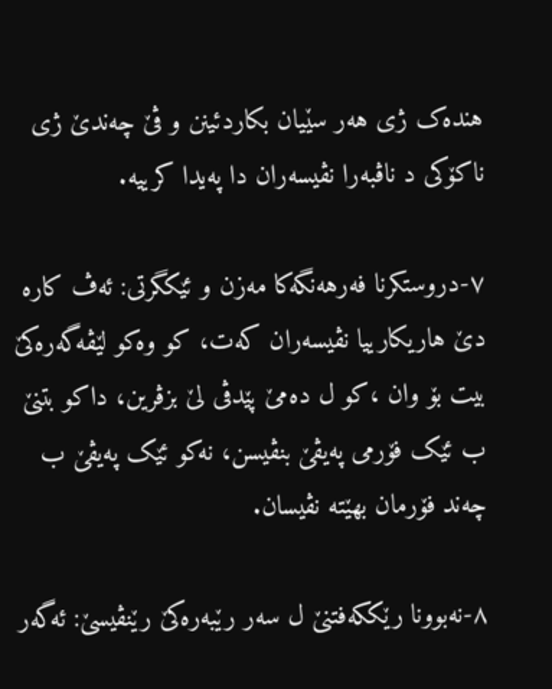هندەک ژى هەر سێیان بکاردئینن و ڤێ چەندێ ژی ناکۆکی د ناڤبەرا نڤیسەران دا پەیدا كرییە.

٧-دروستکرنا فەرهەنگەکا مەزن و ئێکگرتى: ئەڤ کارە دێ هاریکارییا نڤیسەران کەت، كو وەکو لێڤەگەرەکێ بیت بۆ وان ،کو ل دەمێ پێدڤی لێ بزڤرین، داکو بتنێ ب ئێک فۆرمی پەیڤێ بنڤیسن، نەکو ئێک پەیڤێ ب چەند فۆرمان بھێتە نڤیسان.

٨-نەبوونا رێککەفتنێ ل سەر رێبەرەکێ رێنڤیسێ: ئەگەر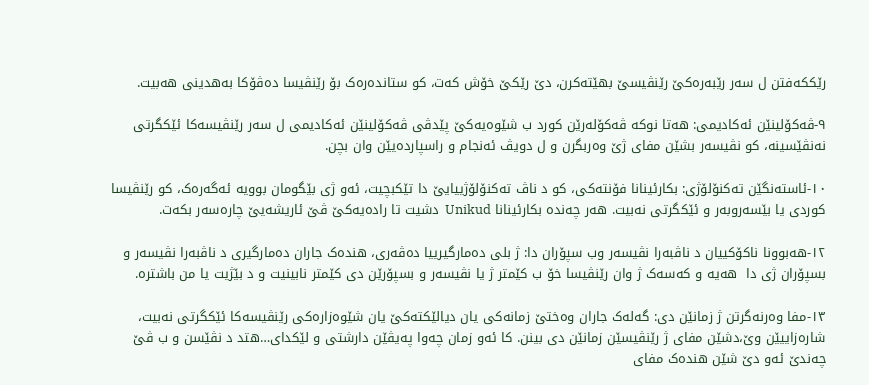رێککەفتن ل سەر رێبەرەکێ رێنڤیسێ بھێتەکرن، دێ رێکێ خۆش کەت، کو ستاندەرەک بۆ رێنڤیسا دەڤۆکا بەهدینى هەبیت.

٩-ڤەکۆلینێن ئەکادیمى: هەتا نوکە ڤەکۆلەرێن کورد ب شێوەیەکێ پێدڤی ڤەکۆلینێن ئەکادیمی ل سەر رێنڤیسەکا ئێکگرتى نەنڤێسینە، کو نڤیسەر بشێن مفاى ژێ وەربگرن و ل دویڤ ئەنجام و راسپاردەیێن وان بچن.

١٠-ئاستەنگێن تەکنۆلۆژی: بکارئینانا فۆنتەکى، کو د ناڤ تەکنۆلۆژییایێ دا تێکبچیت، ئەو ژى بێگومان بوویە ئەگەرەک، کو رێنڤیسا کوردى یا بێسەروبەر و ئێکگرتى نەبیت. هەر چەندە بکارئینانا Unikud  دشیت تا رادەیەکێ ڤێ ئاریشەیێ چارەسەر بکەت.

١٢-هەبوونا ناکۆکییان د ناڤبەرا نڤیسەر وب سپۆران دا: ژ بلى دەمارگیرییا دەڤەرى، هندەک جاران دەمارگیرى د ناڤبەرا نڤیسەر و بسپۆران ژی دا  هەیە و کەسەک ژ وان رێنڤیسا خۆ ب کێمتر ژ یا نڤیسەر و بسپۆرێن دى کێمتر نابینیت و د بێژیت یا من باشترە.

١٣-مفا وەرنەگرتن ژ زمانێن دى: گەلەک جاران وەختێ زمانەکى یان دیالێکتەکێ یان شێوەزارەکى رێنڤیسەکا ئێکگرتى نەبیت، شارەزاییێن وێ،دشێن مفاى ژ رێنڤیسێن زمانێن دى بینن. کا ئەو زمان چەوا پەیڤێن دارشتى و لێکداى…هتد د نڤێسن و ب ڤێ چەندێ ئەو دێ شێن هندەک مفای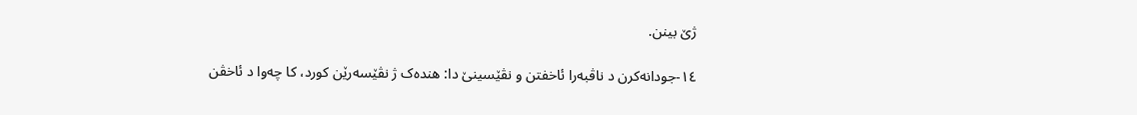ژێ بینن.

١٤-جودانەکرن د ناڤبەرا ئاخفتن و نڤێسینێ دا: هندەک ژ نڤێسەرێن کورد، کا چەوا د ئاخڤن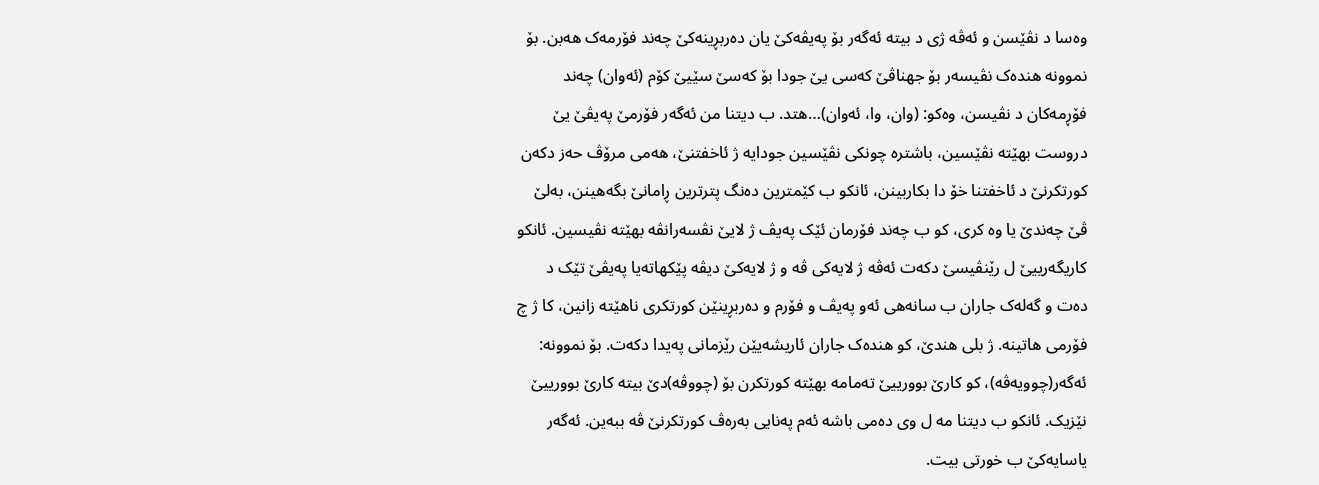وەسا د نڤێسن و ئەڤە ژى د بیتە ئەگەر بۆ پەیڤەکێ یان دەربڕینەکێ چەند فۆرمەک هەبن. بۆ نموونە هندەک نڤیسەر بۆ جھناڤێ کەسی یێ جودا بۆ کەسێ سێیێ کۆم (ئەوان) چەند فۆڕمەکان د نڤیسن، وەکو: (وان، وا، ئەوان)…هتد. ب دیتنا من ئەگەر فۆرمێ پەیڤێ یێ دروست بھێتە نڤێسین، باشترە چونکى نڤێسین جودایە ژ ئاخفتنێ، هەمى مرۆڤ حەز دکەن کورتکرنێ د ئاخفتنا خۆ دا بکاربینن، ئانکو ب کێمترین دەنگ پترترین ڕامانێ بگەهینن، بەلێ ڤێ چەندێ یا وە کرى، کو ب چەند فۆرمان ئێک پەیڤ ژ لایێ نڤسەرانڤە بھێتە نڤیسین. ئانکو کاریگەرییێ ل رێنڤیسێ دکەت ئەڤە ژ لایەکی ڤە و ژ لایەکێ دیڤە پێکهاتەیا پەیڤێ تێک د دەت و گەلەک جاران ب سانەهى ئەو پەیڤ و فۆرم و دەربڕینێن کورتکرى ناهێتە زانین، کا ژ چ فۆرمى هاتینە. ژ بلى هندێ، کو هندەک جاران ئاریشەیێن رێزمانى پەیدا دکەت. بۆ نموونە: ئەگەر(چوویەڤە)، کو کارێ بوورییێ تەمامە بھێتە کورتکرن بۆ (چووڤە)دێ بیتە کارێ بوورییێ نێزیک. ئانکو ب دیتنا مە ل وى دەمى باشە ئەم پەنایی بەرەڤ کورتکرنێ ڤە ببەین. ئەگەر یاسایەکێ ب خورتی بیت.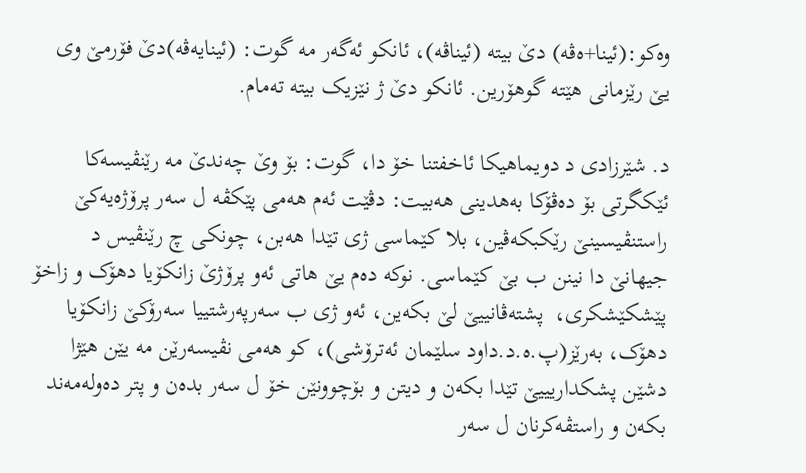وەکو:(ئینا+ەڤە) دێ بیتە (ئیناڤە)، ئانکو ئەگەر مە گوت: (ئینایەڤە)دێ فۆرمێ وی یێ رێزمانى هێتە گوهۆرین. ئانکو دێ ژ نێزیک بیتە تەمام.

د. شێرزادی د دویماھیكا ئاخفتنا خۆ دا، گوت: بۆ وێ چەندێ مە رێنڤیسەکا ئێکگرتى بۆ دەڤۆکا بەهدینى هەبیت: دڤێت ئەم هەمى پێکڤە ل سەر پرۆژەیەکێ راستنڤیسینێ رێکبکەڤین، بلا کێماسی ژى تێدا هەبن، چونکى چ رێنڤیس د جیھانێ دا نینن ب بێ کێماسی. نوکە دەم یێ هاتى ئەو پرۆژێ زانکۆیا دهۆک و زاخۆ پێشکێشکرى،  پشتەڤانییێ لێ بكەین، ئەو ژى ب سەرپەرشتییا سەرۆکێ زانکۆیا دهۆک، بەرێز(پ.ه.د.داود سلێمان ئەترۆشى)، کو هەمى نڤیسەرێن مە یێن هێژا دشێن پشکداریییێ تێدا بکەن و دیتن و بۆچوونێن خۆ ل سەر بدەن و پتر دەولەمەند بکەن و راستڤەکرنان ل سەر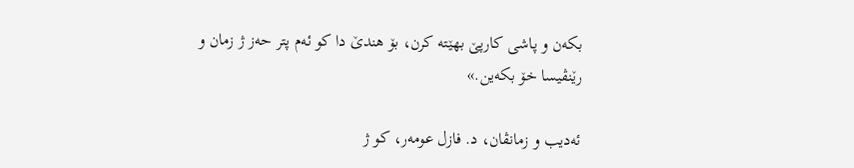بکەن و پاشى کارپێ بھێتە کرن، بۆ هندێ دا کو ئەم پتر حەز ژ زمان و رێنڤیسا خۆ بکەین.»

ئەدیب و زمانڤان، د. فازل عومەر، كو ژ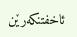ئاخفتنكەرێن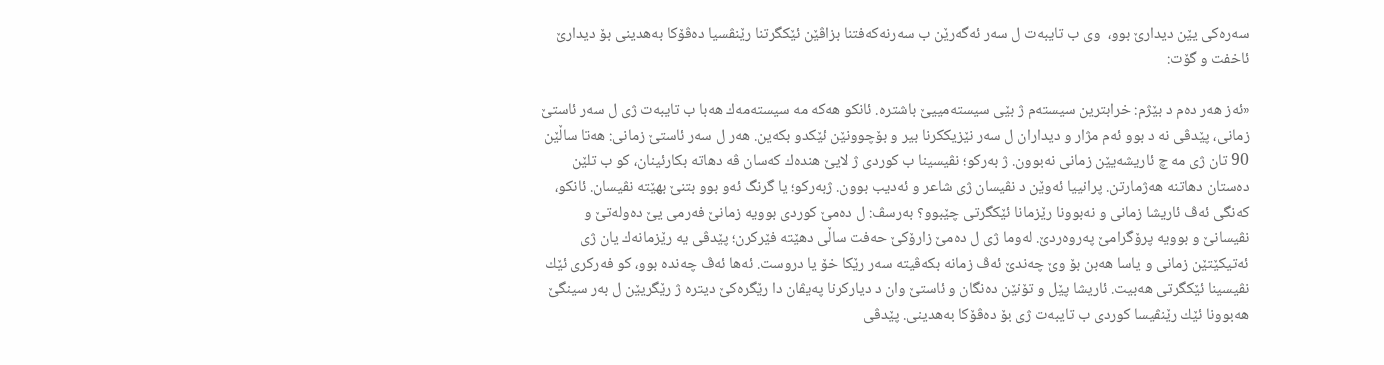سەرەكی یێن دیدارێ بوو،  وی ب تایبەت ل سەر ئەگەرێن ب سەرنەكەفتنا بزاڤێن ئێكگرتنا رێنڤسیا دەڤۆكا بەھدینی بۆ دیدارێ ئاخفت و گۆت:

«ئەز ھەر دەم د بێژم: خرابترین سیستەم ژ بێی سیستەمییێ باشترە. ئانكو ھەكە مە سیستەمەك ھەبا ب تایبەت ژی ل سەر ئاستێ زمانی، پێدڤی نە د بوو ئەم مژار و دیداران ل سەر نێزیككرنا بیر و بۆچوونێن ئێكدو بكەین. ھەر ل سەر ئاستێ زمانی: ھەتا ساڵێن 90 تان ژی مە چ ئاریشەیێن زمانی نەبوون. ژ بەركو؛ نڤیسینا ب كوردی ژ لایێ ھندەك كەسان ڤە دھاتە بكارئینان، كو ب تلێن دەستان دھاتنە ھەژمارتن. پرانییا ئەوێن د نڤیسان ژی شاعر و ئەدیب بوون. ژبەركو؛ یا گرنگ ئەو بوو بتنێ بھێتە نڤیسان. ئانكو، كەنگی ئەڤ ئاریشا زمانی و نەبوونا رێزمانا ئێكگرتی چێبوو؟ بەرسڤ: ل دەمێ كوردی بوویە زمانێ فەرمی یێ دەولەتێ و نڤیسانێ و بوویە پرۆگرامێ پەروەردێ. لەوما ژی ل دەمێ زارۆكێ حەفت ساڵی دھێتە فێركرن؛ پێدڤی یە رێزمانەك یان ژی ئەتیكێتێن زمانی و یاسا ھەبن بۆ وێ چەندێ ئەڤ زمانە بكەڤیتە سەر رێكا خۆ یا دروست. ئەھا ئەڤ چەندە بوو، كو فەركری ئێك نڤیسینا ئێكگرتی ھەبیت. ئاریشا پێل و تۆنێن دەنگان و ئاستێ وان د دیاركرنا پەیڤان دا رێگرەكێ دیترە ژ رێگریێن ل بەر سینگێ ھەبوونا ئێك رێنڤیسا كوردی ب تایبەت ژی بۆ دەڤۆكا بەھدینی. پێدڤی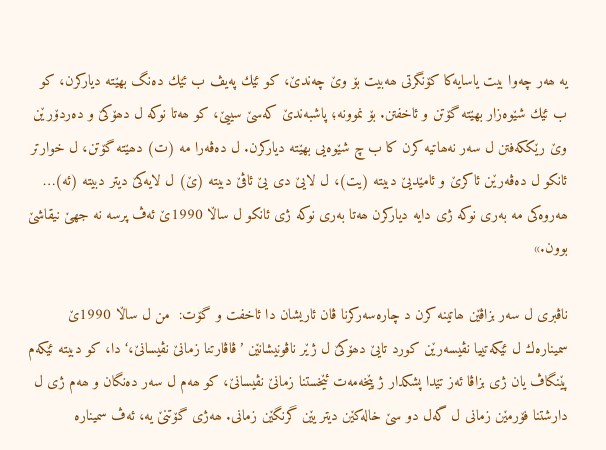یە ھەر چەوا بیت یاسایەكا كۆنگرتی ھەبیت بۆ وێ چەندێ، كو ئێك پەیڤ ب ئێك دەنگ بھێتە دیاركرن، كو ب ئێك شێوەزار بھێتە گۆتن و ئاخفتن. بۆ نموونە؛ پاشبەندێ كەسێ سییێ، كو ھەتا نوكە ل دھۆكێ و دەردۆرێن وێ رێككەفتن ل سەر نەھاتیە كرن كا ب چ شێوەیی بھێتە دیاركرن. ل دەڤەرا مە (ت) دھێتە گۆتن، ل خوارتر ئانكو ل دەڤەرێن ئاكرێ و ئامێدیێ دبیتە (یت)، ل لایێ دی یێ ئاڤێ دبیتە (ێ) ل لایەكێ دیتر دبیتە (ئە)… ھەروەكی مە بەری نوكە ژی دایە دیاركرن ھەتا بەری نوكە ژی ئانكو ل ساڵا 1990ێ ئەڤ پرسە نە جھێ نیقاشێ بوون.»

ناڤبری ل سەر بزاڤێن ھاتینە كرن د چارەسەركرنا ڤان ئاریشان دا ئاخفت و گۆت:  من ل ساڵا 1990ێ سمینارەك ل ئێكەتییا نڤیسەرێن كورد تایێ دھۆكێ ل ژێر ناڤونیشانێن ’ڤاڤارتنا زمانێ نڤیسانێ،‘ دا، كو دبیتە ئێكەم پێنگاڤ یان ژی بزاڤا ئەز تێدا پشكدار ژ پێخەمەت ئێخستنا زمانێ نڤیسانێ، كو ھەم ل سەر دەنگان و ھەم ژی ل دارشتنا فۆرمێن زمانی ل گەل دو سێ خالەكێن دیتر یێن گرنگێن زمانی. ھەژی گۆتنێ یە، ئەڤ سمینارە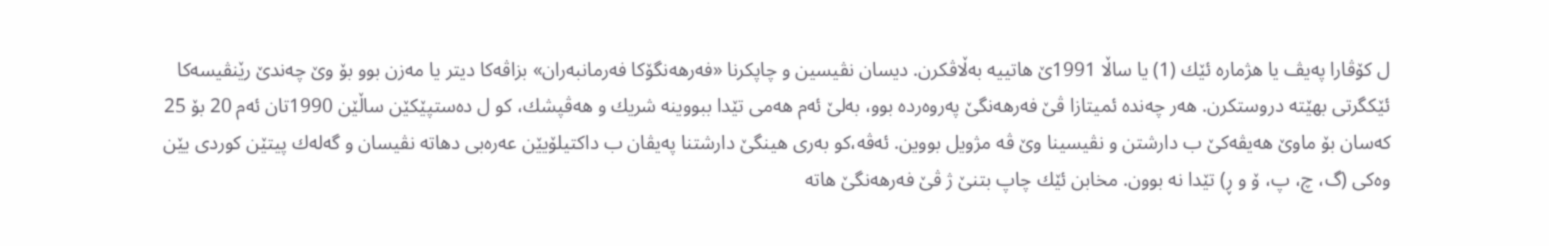ل كۆڤارا پەیڤ یا ھژمارە ئێك (1) یا ساڵا 1991ێ ھاتییە بەڵاڤكرن. دیسان نڤیسین و چاپكرنا «فەرھەنگۆكا فەرمانبەران» بزاڤەكا دیتر یا مەزن بوو بۆ وێ چەندێ رێنڤیسەكا ئێكگرتی بھێتە دروستكرن. ھەر چەندە ئمیتازا ڤێ فەرھەنگێ پەروەردە بوو، بەلێ ئەم ھەمی تێدا ببووینە شریك و ھەڤپشك، كو ل دەستپێكێن ساڵێن 1990تان ئەم 20 بۆ 25 كەسان بۆ ماوێ ھەیڤەكێ ب دارشتن و نڤیسینا وێ ڤە مژویل بووین. ئەڤە،كو بەری ھینگێ دارشتنا پەیڤان ب داكتیلۆیێن عەرەبی دھاتە نڤیسان و گەلەك پیتێن كوردی یێن وەكی (گ، چ، پ، ۆ و ڕ) تێدا نە بوون. مخابن ئێك چاپ بتنێ ژ ڤێ فەرھەنگێ ھاتە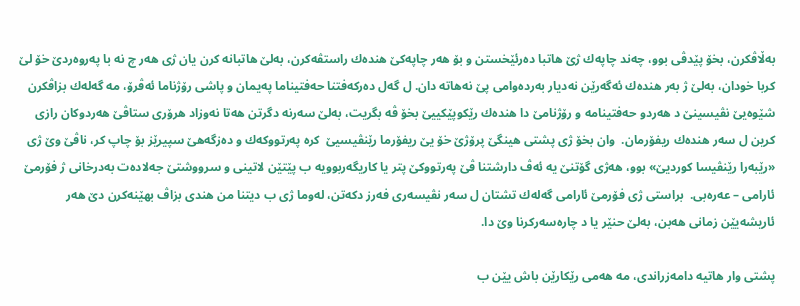بەڵاڤكرن، بخۆ پێدڤی بوو، چەند چاپەك ژێ ھاتبا دەرئێخستن و بۆ ھەر چاپەكێ ھندەك راستڤەكرن، بەلێ ھاتبانە كرن یان ژی ھەر چ نە با پەروەردێ خۆ لێ كربا خودان، بەلێ ژ بەر ھندەك ئەگەرێن نەدیار بەردەوامی پێ نەھاتە دان. ل گەل دەركەفتنا حەفتیناما پەیمان و پاشی رۆژناما ئەڤرۆ، مە گەلەك بزاڤكرن شێوەیێ نڤیسینێ د ھەردو حەفتینامە و رۆژنامێ دا ھندەك رێكوپێكییێ بخۆ ڤە بگریت، بەلێ سەرنە دگرتن ھەتا نەوزاد ھرۆری ستاڤێ ھەردوكان رازی كرین ل سەر ھندەك ریفۆرمان.  وان بخۆ ژی پشتی ھینگێ پرۆژێ خۆ یێ ریفۆرما رێنڤیسیێ  كرە پەرتووكەك و دەزگەھێ سپیرێز بۆ چاپ كر، ناڤێ وێ ژی «رێبەرا رێنڤیسا كوردیێ» بوو، ھەژی گۆتنێ یە ئەڤ دارشتنا ڤێ پەرتووكێ پتر یا كاریگەربوویە ب پێتێن لاتینی و سرووشتێ جەلادەت بەدرخانی ژ فۆرمێ ئارامی – عەرەبی.  براستی ژی فۆرمێ ئارامی گەلەك تشتان ل سەر نڤیسەری فەرز دكەتن، لەوما ژی ب دیتنا من ھندی بزاڤ بھێنەكرن دێ ھەر ئاریشەیێن زمانی ھەبن، بەلێ حنێر یا د چارەسەركرنا وێ دا.

پشتی وار ھاتیە دامەزراندی، مە ھەمی رێكارێن باش یێن ب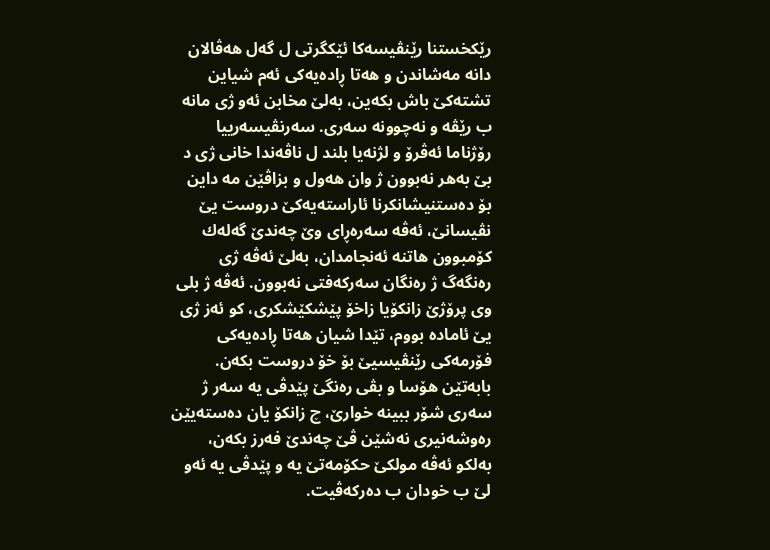رێكخستنا رێنڤیسەكا ئێكگرتی ل گەل ھەڤالان دانە مەشاندن و ھەتا ڕادەیەكی ئەم شیاین تشتەكێ باش بكەین، بەلێ مخابن ئەو ژی مانە ب رێڤە و نەچوونە سەری. سەرنڤیسەرییا رۆژناما ئەڤرۆ و لژنەیا بلند ل ناڤەندا خانی ژی د بێ بەھر نەبوون ژ وان ھەول و بزاڤێن مە داین بۆ دەستنیشانكرنا ئاراستەیەكێ دروست یێ نڤیسانێ، ئەڤە سەرەڕای وێ چەندێ گەلەك كۆمبوون ھاتنە ئەنجامدان، بەلێ ئەڤە ژی رەنگەگ ژ رەنگان سەركەفتی نەبوون. ئەڤە ژ بلی وی پرۆژێ زانكۆیا زاخۆ پێشكێشكری، كو ئەز ژی یێ ئامادە بووم، تێدا شیان ھەتا ڕادەیەكی فۆرمەكی رێنڤیسیێ بۆ خۆ دروست بكەن. بابەتێن ھۆسا و بڤی رەنگێ پێدڤی یە سەر ژ سەری شۆر ببینە خوارێ، چ زانكۆ یان دەستەیێن رەوشەنیری نەشێن ڤێ چەندێ فەرز بكەن، بەلكو ئەڤە مولكێ حكۆمەتێ یە و پێدڤی یە ئەو لێ ب خودان ب دەركەڤیت.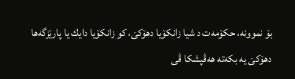بۆ نموونە، حكۆمەت د شیا زانكۆیا دھۆكێ، كو زانكۆیا دایك یا پارێزگەھا دھۆكێ یە بكەتە ھەڤپشكا ڤی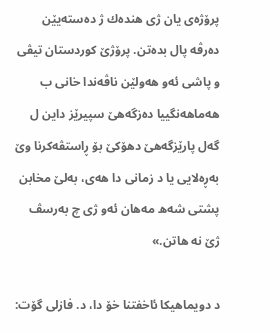پرۆژەی یان ژی ھندەك ژ دەستەیێن دەرڤە پال بدەتن. پرۆژێ كوردستان تیڤی و پاشی ئەو ھەولێن ناڤەندا خانی ب ھەماھەنگییا دەزگەھێ سپیرێز داین ل گەل پارێزگەھێ دھۆكێ بۆ ڕاستڤەكرنا وێ بەڕەلایی یا د زمانی دا ھەی، بەلێ مخابن پشتی شەھ مەھان ئەو ژی چ بەرسڤ ژێ نە ھاتن.»

د دویماھیكا ئاخفتنا خۆ دا، د. فازلی گۆت: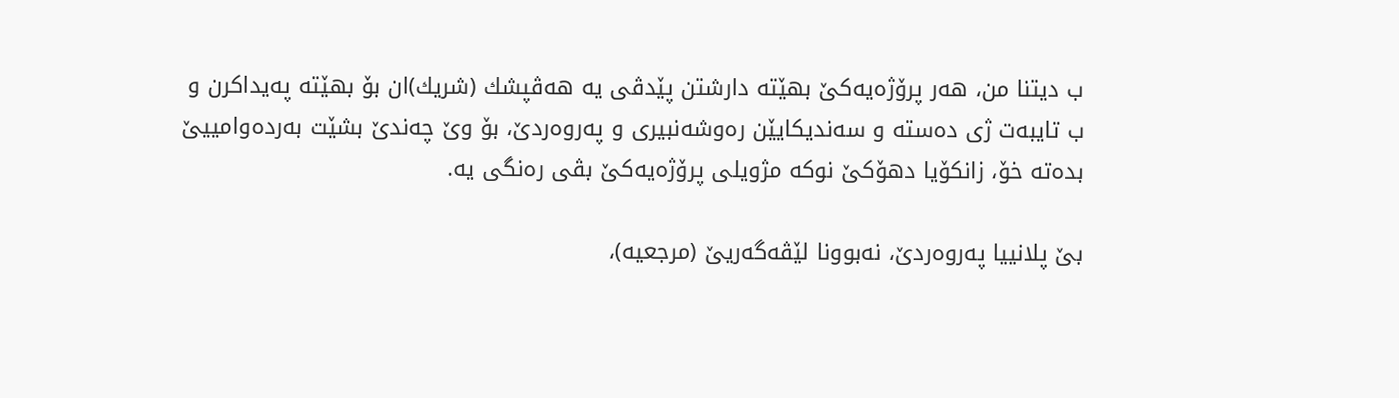ب دیتنا من، ھەر پرۆژەیەكێ بھێتە دارشتن پێدڤی یە ھەڤپشك (شریك)ان بۆ بھێتە پەیداكرن و ب تایبەت ژی دەستە و سەندیكایێن رەوشەنبیری و پەروەردێ، بۆ وێ چەندێ بشێت بەردەوامییێ بدەتە خۆ، زانكۆیا دھۆكێ نوكە مژویلی پرۆژەیەكێ بڤی رەنگی یە.

بێ پلانییا پەروەردێ، نەبوونا لێڤەگەریێ (مرجعیە)،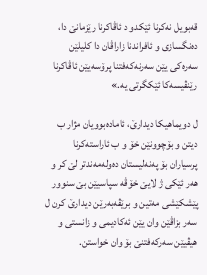قەبویل نەكرنا ئێكدو د ئاڤاكرنا رێزمانێ دا، دەنگسازی و ئافراندنا زاراڤان دا كلیلێن سەرەكی یێن سەرنەكەفتنا پرۆسەیێن ئاڤاكرنا رێنڤیسەكا ئێكگرتی یە.»

ل دویماھیكا دیدارێ، ئامادەبوویان مژار ب دیتن و بۆچوونێن خۆ و ب ئاراستەكرنا پرسیاران بۆ پەنەلیستان دەولەمەندتر لێ كر و ھەر ئێكی ژ لایێ خۆڤە سپاسیێن بێ سنوور پێشكێشی مەتین و برێڤەبەرێن دیدارێ كرن ل سەر بزاڤێن وان یێن ئەكادیمی و زانستی و ھیڤیێن سەركەفتنێ بۆ وان خواستن.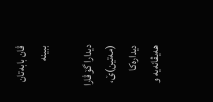ڤان بابەتان ببینە

دیدارا گۆڤارا (مەتین)ێ، دیدارەکا هەیڤانەیە و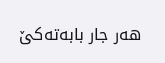هەر جار بابەتەکێ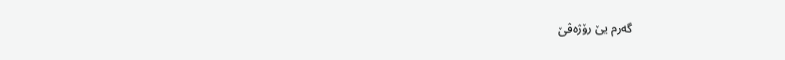گەرم یێ رۆژەڤێ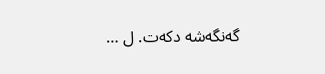گەنگەشە دکەت. ل …